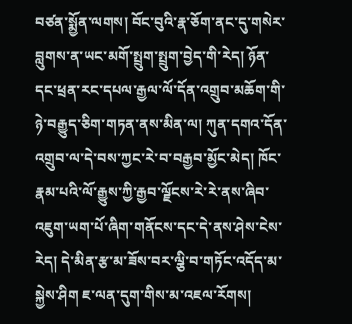བཙན་སྨྱོན་ལགས། བོང་བུའི་རྣ་ཅོག་ནང་དུ་གསེར་བླུགས་ན་ཡང་མགོ་སྤྲུག་སྤྲུག་བྱེད་གི་རེད། ཉོན་དང་ཕྲན་རང་དཔལ་རྒྱལ་ལོ་དོན་འགྲུབ་མཆོག་གི་ཉེ་བརྒྱུད་ཅིག་གཏན་ནས་མིན་ལ། ཀུན་དགའ་དོན་འགྲུབ་ལ་དེ་བས་ཀྱང་རེ་བ་བརྒྱབ་མྱོང་མེད། ཁོང་རྣམ་པའི་ལོ་རྒྱུས་ཀྱི་རྒྱབ་ལྗོངས་རེ་རེ་ནས་ཞིབ་འཇུག་ཡག་པོ་ཞིག་གནོངས་དང་དེ་ནས་ཤེས་ངེས་རེད། དེ་མིན་རྩ་མ་ཟོས་བར་ལྕི་བ་གཏོང་འདོད་མ་སྐྱེས་ཤིག ཇ་ལན་དུག་གིས་མ་འཇལ་རོགས།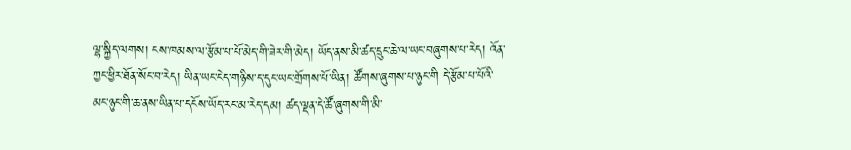ལྷ་སྐྱིད་ལགས། ངས་ཁམས་ལ་རྩོམ་པ་པོ་མེད་གི་ཟེར་གི་མེད། ཡོད་ནས་མི་ཚད་དྲུང་ཆེ་ལ་ཡང་བཞུགས་པ་རེད། འོན་ཀྱང་ཕྱིར་ཐོན་སོང་བ་རེད། ཡིན་ཡང་ངེད་གཉིས་ད་དུང་ཡང་གྲོགས་པོ་ཡིན། ཚོགས་ཞུགས་པ་ཉུང་གི དེ་རྩོམ་པ་པོའི་མང་ཉུང་གི་ཆ་ནས་ཡིན་པ་དངོས་ཡོད་རང་མ་རེད་དམ། ཚད་ལྡན་དེ་ཚོ་ཞུགས་གི་མི་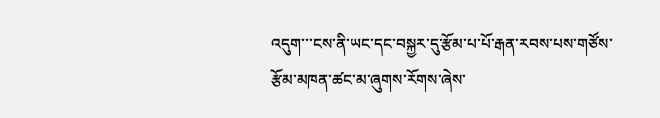འདུག་་་ངས་ནི་ཡང་དང་བསྐྱར་དུ་རྩོམ་པ་པོ་རྒན་རབས་པས་གཙོས་རྩོམ་མཁན་ཚང་མ་ཞུགས་རོགས་ཞེས་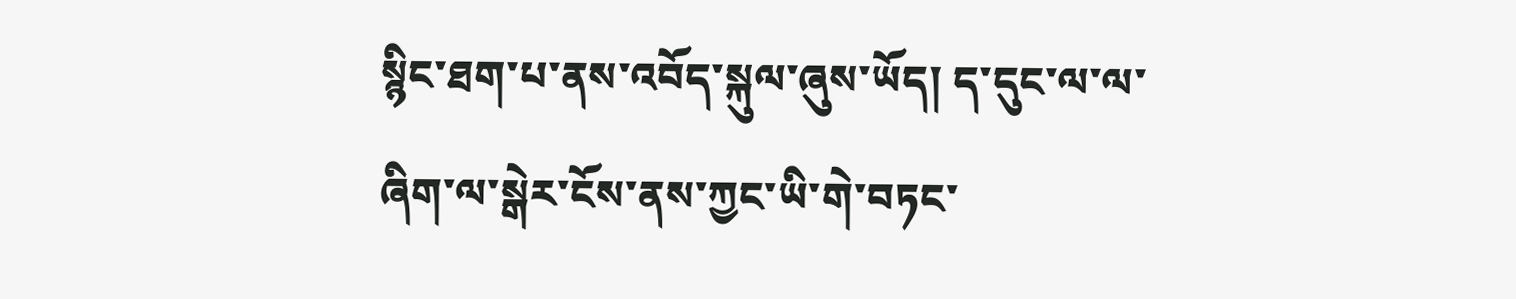སྙིང་ཐག་པ་ནས་འབོད་སྐུལ་ཞུས་ཡོད། ད་དུང་ལ་ལ་ཞིག་ལ་སྒེར་ངོས་ནས་ཀྱང་ཡི་གེ་བཏང་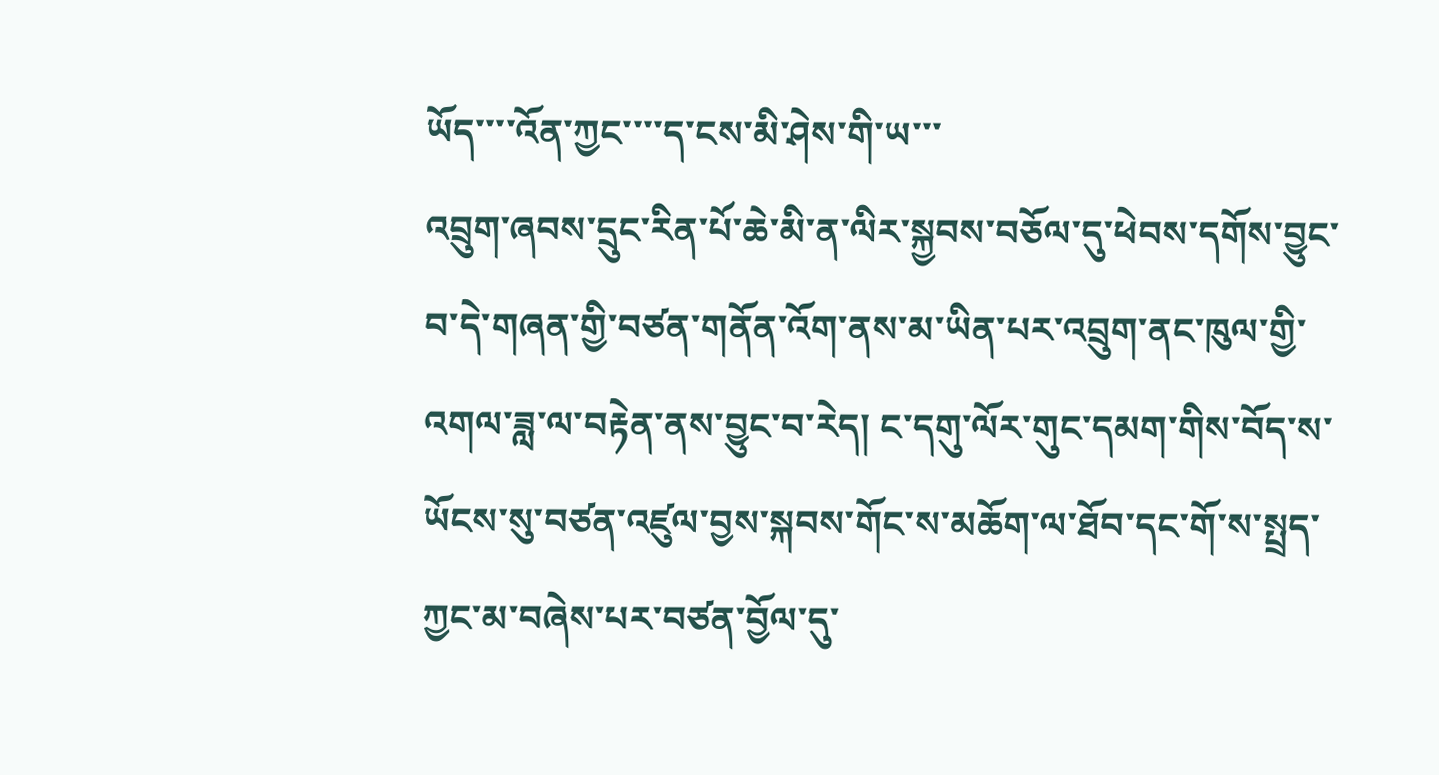ཡོད་་་་འོན་ཀྱང་་་་ད་ངས་མི་ཤེས་གི་ཡ་་་
འབྲུག་ཞབས་དྲུང་རིན་པོ་ཆེ་མི་ན་ལིར་སྐྱབས་བཅོལ་དུ་ཕེབས་དགོས་བྱུང་བ་དེ་གཞན་གྱི་བཙན་གནོན་འོག་ནས་མ་ཡིན་པར་འབྲུག་ནང་ཁུལ་གྱི་འགལ་ཟླ་ལ་བརྟེན་ནས་བྱུང་བ་རེད། ང་དགུ་ལོར་གུང་དམག་གིས་བོད་ས་ཡོངས་སུ་བཙན་འཛུལ་བྱས་སྐབས་གོང་ས་མཆོག་ལ་ཐོབ་དང་གོ་ས་སྤྲད་ཀྱང་མ་བཞེས་པར་བཙན་བྱོལ་དུ་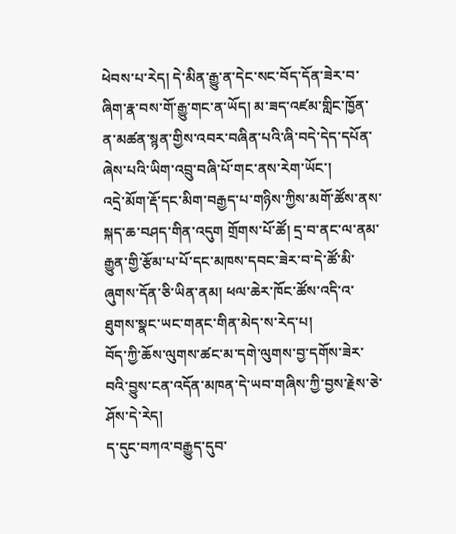ཕེབས་པ་རེད། དེ་མིན་རྒྱུ་ན་དེང་སང་བོད་དོན་ཟེར་བ་ཞིག་རྣ་བས་གོ་རྒྱུ་གང་ན་ཡོད། མ་ཟད་འཛམ་གླིང་ཁྱོན་ན་མཚན་སྙན་གྱིས་འབར་བཞིན་པའི་ཞི་བདེ་དེད་དཔོན་ཞེས་པའི་ཡིག་འབྲུ་བཞི་པོ་གང་ནས་རེག་ཡོང་།
འདྲེ་མོག་རྡོ་དང་མིག་བརྒྱད་པ་གཉིས་ཀྱིས་མགོ་ཚོས་ནས་སྐད་ཆ་བཤད་གིན་འདུག གྲོགས་པོ་ཚོ། དྲ་བ་ནང་ལ་ནམ་རྒྱུན་གྱི་རྩོམ་པ་པོ་དང་མཁས་དབང་ཟེར་བ་དེ་ཚོ་མི་ཞུགས་དོན་ཅི་ཡིན་ནམ། ཕལ་ཆེར་ཁོང་ཚོས་འདི་འ་ཐུགས་སྣང་ཡང་གནང་གིན་མེད་ས་རེད་པ།
བོད་ཀྱི་ཆོས་ལུགས་ཚང་མ་དགེ་ལུགས་བྱ་དགོས་ཟེར་བའི་བྱུས་ངན་འདོན་མཁན་དེ་ཡབ་གཞིས་ཀྱི་བྱས་རྗེས་ཅེ་ཤོས་དེ་རེད།
ད་དུང་བཀའ་བརྒྱུད་དུབ་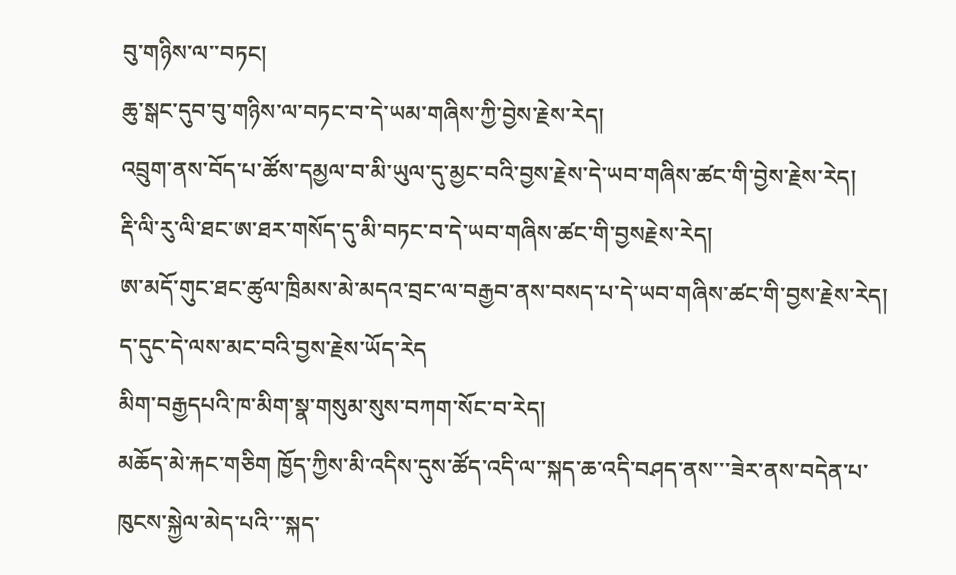བུ་གཉིས་ལ་་བཏང།
ཆུ་སྒང་དུབ་བུ་གཉིས་ལ་བཏང་བ་དེ་ཡམ་གཞིས་ཀྱི་བྱེས་རྗེས་རེད།
འབྲུག་ནས་བོད་པ་ཚོས་དམྱལ་བ་མི་ཡུལ་དུ་མྱང་བའི་བྱས་རྗེས་དེ་ཡབ་གཞིས་ཚང་གི་བྱེས་རྗེས་རེད།
རྡི་ལི་རུ་ལི་ཐང་ཨ་ཐར་གསོད་དུ་མི་བཏང་བ་དེ་ཡབ་གཞིས་ཚང་གི་བྱསརྗེས་རེད།
ཨ་མདོ་གུང་ཐང་ཚུལ་ཁྲིམས་མེ་མདའ་བྲང་ལ་བརྒྱབ་ནས་བསད་པ་དེ་ཡབ་གཞིས་ཚང་གི་བྱས་རྗེས་རེད།
ད་དུང་དེ་ལས་མང་བའི་བྱས་རྗེས་ཡོད་རེད
མིག་བརྒྱདཔའི་ཁ་མིག་སྣ་གསུམ་སུས་བཀག་སོང་བ་རེད།
མཆོད་མེ་རྐང་གཅིག ཁྱོད་ཀྱིས་མི་འདིས་དུས་ཚོད་འདི་ལ་་སྐད་ཆ་འདི་བཤད་ནས་་་ཟེར་ནས་བདེན་པ་ཁུངས་སྐྱེལ་མེད་པའི་་་སྐད་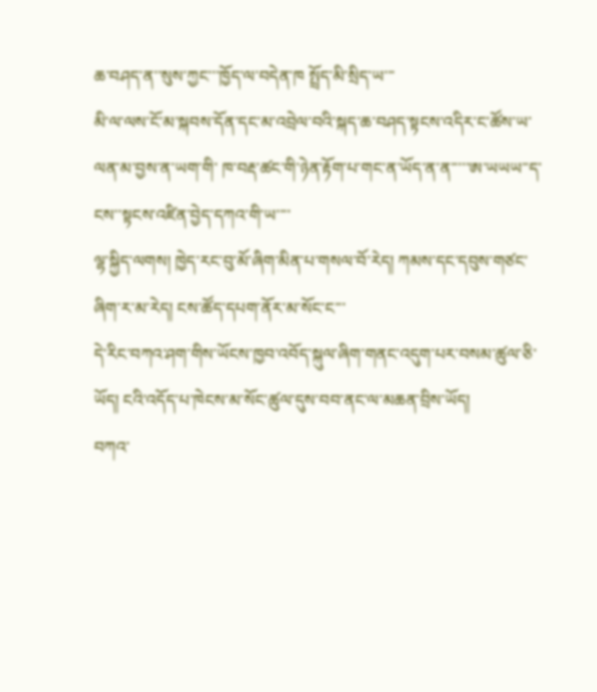ཆ་བཤད་ན་་སུས་ཀྱང་་་ཁྱོད་ལ་བདེན་ཁ སྤྲོད་མི་སྲིད་ཡ་་་
མི་ལ་ལས་ངོ་མ་སྐབས་དོན་དང་མ་འབྲེལ་བའི་སྐད་ཆ་བཤད་སྟངས་འདིར་ང་ཚོས་ཡ་ལན་མ་བྱས་ན་ཡག་གི་ ཁ་བརྡ་ཚང་གི་ཉེན་རྟོག་པ་གང་ན་ཡོད་ན་ན་་་་་ཨ་ཡཡཡ་་ད་ངས་་སྟངས་འཛིན་བྱེད་དཀའ་གི་ཡ་་་་
ལྷ་སྐྱིད་ལགས། ཁྱེད་རང་བུ་མོ་ཞིག་མིན་པ་གསལ་བོ་རེད། ཀམས་དང་དབུས་གཙང་ཞིག་ར་མ་རེད། ངས་ཚོད་དཔག་ནོར་མ་སོང་ང་་་
དེ་རིང་བཀའ་ཤག་གིས་ཡོངས་ཁྱབ་འབོད་སྐུལ་ཞིག་གནང་འདུག་པར་བསམ་ཚུལ་ཅི་ཡོད། ངའི་འདོད་པ་ཁེངས་མ་སོང་ཚུལ་དུས་བབ་ནང་ལ་མཆན་བྲིས་ཡོད།
བཀའ་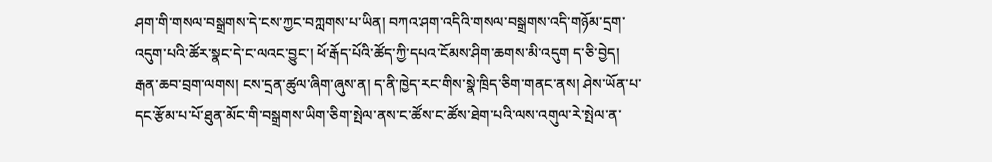ཤག་གི་གསལ་བསྒྲགས་དེ་ངས་ཀྱང་བཀླགས་པ་ཡིན། བཀའ་ཤག་འདིའི་གསལ་བསྒྲགས་འདི་གཉོམ་དྲག་འདུག་པའི་ཚོར་སྣང་དེ་ང་ལའང་བྱུང་། ཕོ་རྒོད་པོའི་ཚོད་ཀྱི་དཔའ་ངོམས་ཤིག་ཆགས་མི་འདུག ད་ཅི་བྱེད།
རྒན་ཆབ་བྲག་ལགས། ངས་དྲན་ཚུལ་ཞིག་ཞུས་ན། ད་ནི་ཁྱེད་རང་གིས་སྣེ་ཁྲིད་ཅིག་གནང་ནས། ཤེས་ཡོན་པ་དང་རྩོམ་པ་པོ་ཐུན་མོང་གི་བསྒྲགས་ཡིག་ཅིག་སྤེལ་ནས་ང་ཚོས་ང་ཚོས་ཐེག་པའི་ལས་འགུལ་རེ་སྤེལ་ན་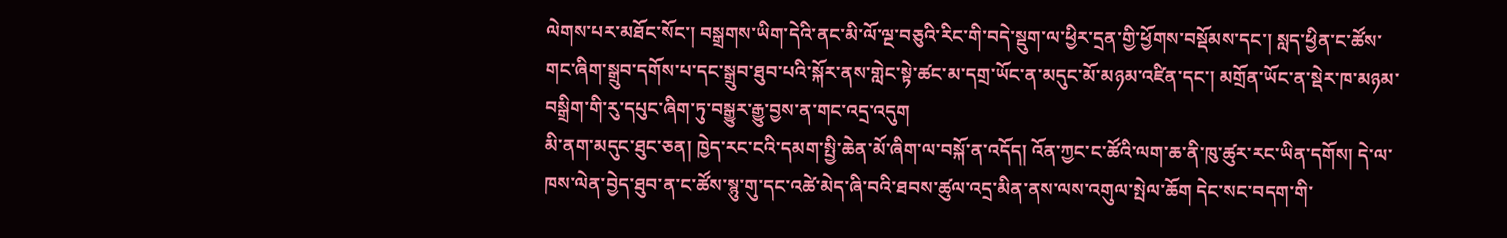ལེགས་པར་མཐོང་སོང་། བསྒྲགས་ཡིག་དེའི་ནང་མི་ལོ་ལྔ་བཅུའི་རིང་གི་བདེ་སྡུག་ལ་ཕྱིར་དྲན་གྱི་ཕྱོགས་བསྡོམས་དང་། སླད་ཕྱིན་ང་ཚོས་གང་ཞིག་སྒྲུབ་དགོས་པ་དང་སྒྲུབ་ཐུབ་པའི་སྐོར་ནས་གླེང་སྟེ་ཚང་མ་དགྲ་ཡོང་ན་མདུང་མོ་མཉམ་འཛིན་དང་། མགྲོན་ཡོང་ན་སྡེར་ཁ་མཉམ་བསྒྲིག་གི་རུ་དཔུང་ཞིག་ཏུ་བསྒྱུར་རྒྱུ་བྱས་ན་གང་འདྲ་འདུག
མི་ནག་མདུང་ཐུང་ཅན། ཁྱེད་རང་ངའི་དམག་སྤྱི་ཆེན་མོ་ཞིག་ལ་བསྐོ་ན་འདོད། འོན་ཀྱང་ང་ཚོའི་ལག་ཆ་ནི་ཁུ་ཚུར་རང་ཡིན་དགོས། དེ་ལ་ཁས་ལེན་བྱེད་ཐུབ་ན་ང་ཚོས་སྙུ་གུ་དང་འཚེ་མེད་ཞི་བའི་ཐབས་ཚུལ་འདྲ་མིན་ནས་ལས་འགུལ་སྤེལ་ཆོག དེང་སང་བདག་གི་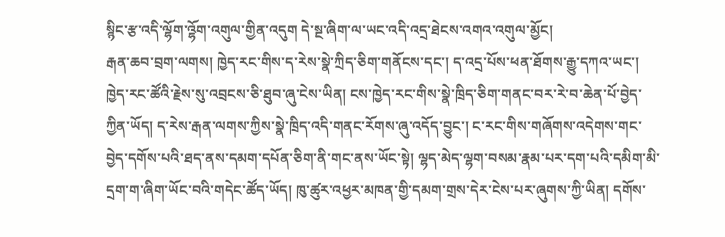སྙིང་རྩ་འདི་ལྷོག་འྷོག་འགུལ་གྱིན་འདུག དེ་སྔ་ཞིག་ལ་ཡང་འདི་འདྲ་ཐེངས་འགའ་འགུལ་མྱོང།
རྒན་ཆབ་བྲག་ལགས། ཁྱེད་རང་གིས་ད་རེས་སྣེ་ཀྲིད་ཅིག་གནོངས་དང་། ད་འདྲ་པོས་ཕན་ཐོགས་རྒྱུ་དཀའ་ཡང་། ཁྱེད་རང་ཚོའི་རྗེས་སུ་འབྲངས་ཅི་ཐུབ་ཞུ་ངེས་ཡིན། ངས་ཁྱེད་རང་གིས་སྣེ་ཁྲིད་ཅིག་གནང་བར་རེ་བ་ཆེན་པོ་བྱེད་ཀྱིན་ཡོད། ད་རེས་རྒན་ལགས་ཀྱིས་སྣེ་ཁྲིད་འདི་གནང་རོགས་ཞུ་འདོད་བྱུང་། ང་རང་གིས་གཞོགས་འདེགས་གང་བྱེད་དགོས་པའི་ཐད་ནས་དམག་དཔོན་ཅིག་ནི་གང་ནས་ཡོང་སྟེ། ལྷད་མེད་ལྷག་བསམ་རྣམ་པར་དག་པའི་དམིག་མི་དྲག་ག་ཞིག་ཡོང་བའི་གདེང་ཚོད་ཡོད། ཁུ་ཚུར་འཕྱར་མཁན་གྱི་དམག་གྲས་དེར་ངེས་པར་ཞུགས་ཀྱི་ཡིན། དགོས་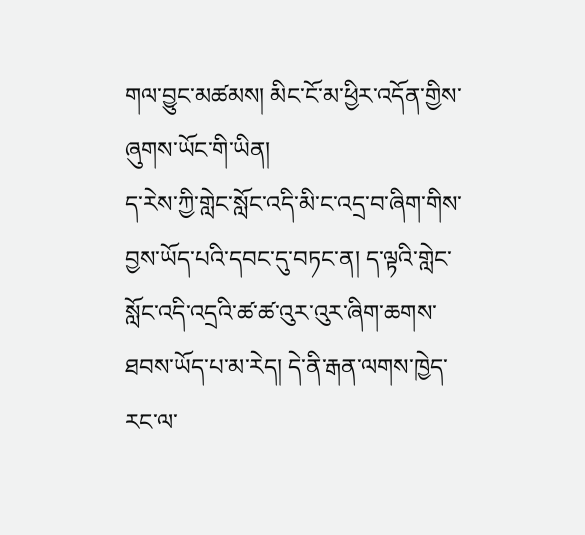གལ་བྱུང་མཚམས། མིང་ངོ་མ་ཕྱིར་འདོན་གྱིས་ཞུགས་ཡོང་གི་ཡིན།
ད་རེས་ཀྱི་གླེང་སློང་འདི་མི་ང་འདྲ་བ་ཞིག་གིས་བྱས་ཡོད་པའི་དབང་དུ་བཏང་ན། ད་ལྟའི་གླེང་སློང་འདི་འདྲའི་ཚ་ཚ་འུར་འུར་ཞིག་ཆགས་ཐབས་ཡོད་པ་མ་རེད། དེ་ནི་རྒན་ལགས་ཁྱེད་རང་ལ་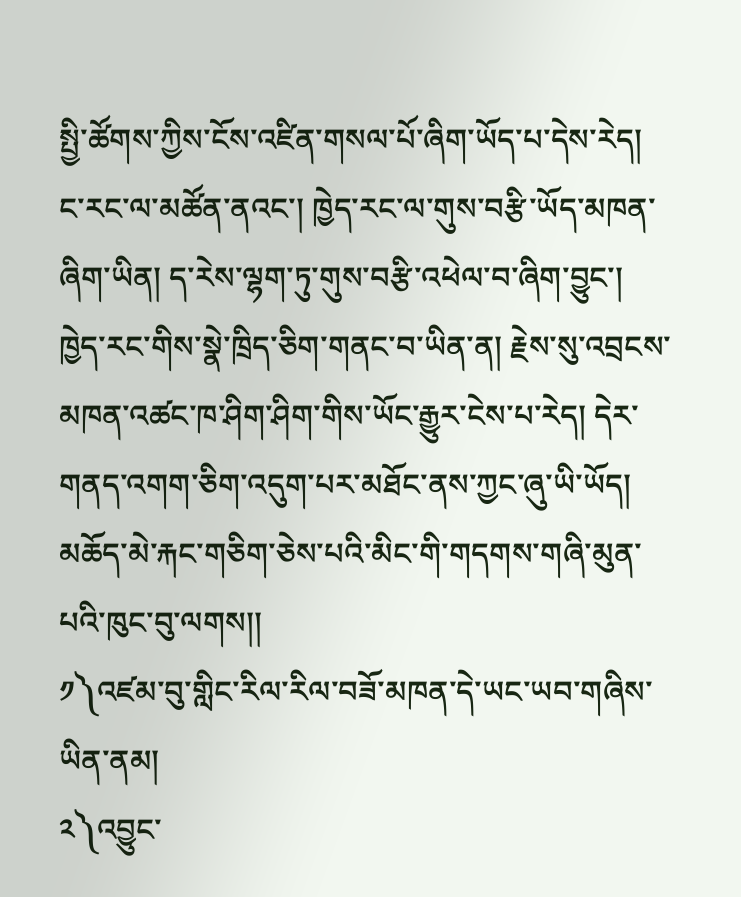སྤྱི་ཚོགས་ཀྱིས་ངོས་འཛིན་གསལ་པོ་ཞིག་ཡོད་པ་དེས་རེད། ང་རང་ལ་མཚོན་ནའང་། ཁྱེད་རང་ལ་གུས་བརྩི་ཡོད་མཁན་ཞིག་ཡིན། ད་རེས་ལྷག་ཏུ་གུས་བརྩི་འཕེལ་བ་ཞིག་བྱུང་། ཁྱེད་རང་གིས་སྣེ་ཁྲིད་ཅིག་གནང་བ་ཡིན་ན། རྗེས་སུ་འབྲངས་མཁན་འཚང་ཁ་ཤིག་ཤིག་གིས་ཡོང་རྒྱུར་ངེས་པ་རེད། དེར་གནད་འགག་ཅིག་འདུག་པར་མཐོང་ནས་ཀྱང་ཞུ་ཡི་ཡོད།
མཆོད་མེ་རྐང་གཅིག་ཅེས་པའི་མིང་གི་གདགས་གཞི་མུན་པའི་ཁུང་བུ་ལགས།།
༡༽འཛམ་བུ་གླིང་རིལ་རིལ་བཟོ་མཁན་དེ་ཡང་ཡབ་གཞིས་ཡིན་ནམ།
༢༽འབྱུང་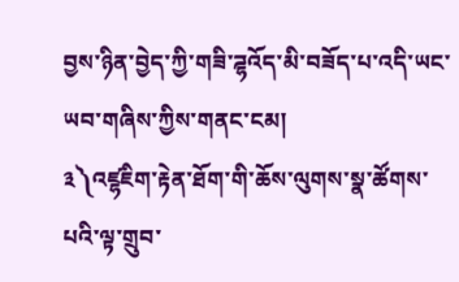བྱས་ཉིན་བྱེད་ཀྱི་གཟི་ཌྷའོད་མི་བཟོད་པ་འདི་ཡང་ཡབ་གཞིས་ཀྱིས་གནང་ངམ།
༣༽འཛྷཇིག་རྟེན་ཐོག་གི་ཆོས་ལུགས་སྣ་ཚོགས་པའི་ལྟ་གྲུབ་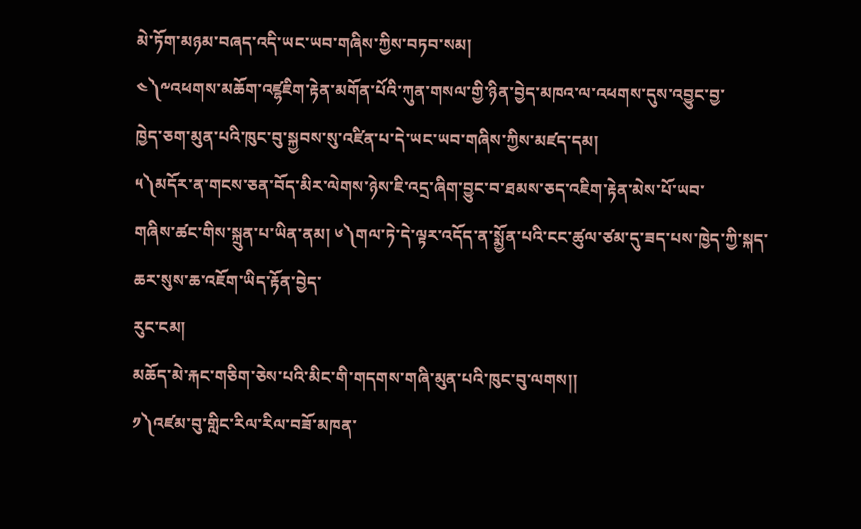མེ་ཏོག་མཉམ་བཞད་འདི་ཡང་ཡབ་གཞིས་ཀྱིས་བཏབ་སམ།
༤༽༸འཕགས་མཆོག་འཛྷཇིག་རྟེན་མགོན་པོའི་ཀུན་གསལ་གྱི་ཉིན་བྱེད་མཁའ་ལ་འཕགས་དུས་འབྱུང་བྱ་
ཁྱེད་ཅག་མུན་པའི་ཁུང་བུ་སྐྱབས་སུ་འཛིན་པ་དེ་ཡང་ཡབ་གཞིས་ཀྱིས་མཛད་དམ།
༥༽མདོར་ན་གངས་ཅན་བོད་མིར་ལེགས་ཉེས་ཇི་འདྲ་ཞིག་བྱུང་བ་ཐམས་ཅད་འཇིག་རྟེན་མེས་པོ་ཡབ་
གཞིས་ཚང་གིས་སྐྲུན་པ་ཡིན་ནམ། ༦༽གལ་ཏེ་དེ་ལྟར་འདོད་ན་སྨྱོན་པའི་ངང་ཚུལ་ཙམ་དུ་ཟད་པས་ཁྱེད་ཀྱི་སྐད་ཆར་སུས་ཆ་འཇོག་ཡིད་རྟོན་བྱེད་
རུང་ངམ།
མཆོད་མེ་རྐང་གཅིག་ཅེས་པའི་མིང་གི་གདགས་གཞི་མུན་པའི་ཁུང་བུ་ལགས།།
༡༽འཛམ་བུ་གླིང་རིལ་རིལ་བཟོ་མཁན་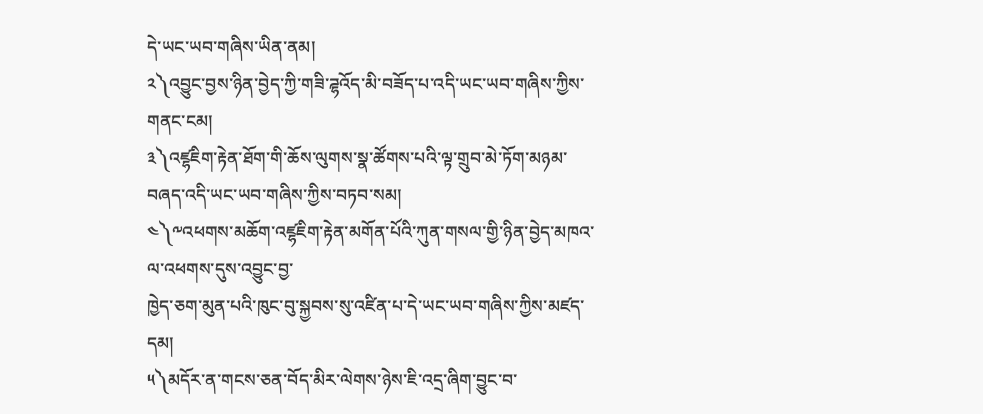དེ་ཡང་ཡབ་གཞིས་ཡིན་ནམ།
༢༽འབྱུང་བྱས་ཉིན་བྱེད་ཀྱི་གཟི་ཌྷའོད་མི་བཟོད་པ་འདི་ཡང་ཡབ་གཞིས་ཀྱིས་གནང་ངམ།
༣༽འཛྷཇིག་རྟེན་ཐོག་གི་ཆོས་ལུགས་སྣ་ཚོགས་པའི་ལྟ་གྲུབ་མེ་ཏོག་མཉམ་བཞད་འདི་ཡང་ཡབ་གཞིས་ཀྱིས་བཏབ་སམ།
༤༽༸འཕགས་མཆོག་འཛྷཇིག་རྟེན་མགོན་པོའི་ཀུན་གསལ་གྱི་ཉིན་བྱེད་མཁའ་ལ་འཕགས་དུས་འབྱུང་བྱ་
ཁྱེད་ཅག་མུན་པའི་ཁུང་བུ་སྐྱབས་སུ་འཛིན་པ་དེ་ཡང་ཡབ་གཞིས་ཀྱིས་མཛད་དམ།
༥༽མདོར་ན་གངས་ཅན་བོད་མིར་ལེགས་ཉེས་ཇི་འདྲ་ཞིག་བྱུང་བ་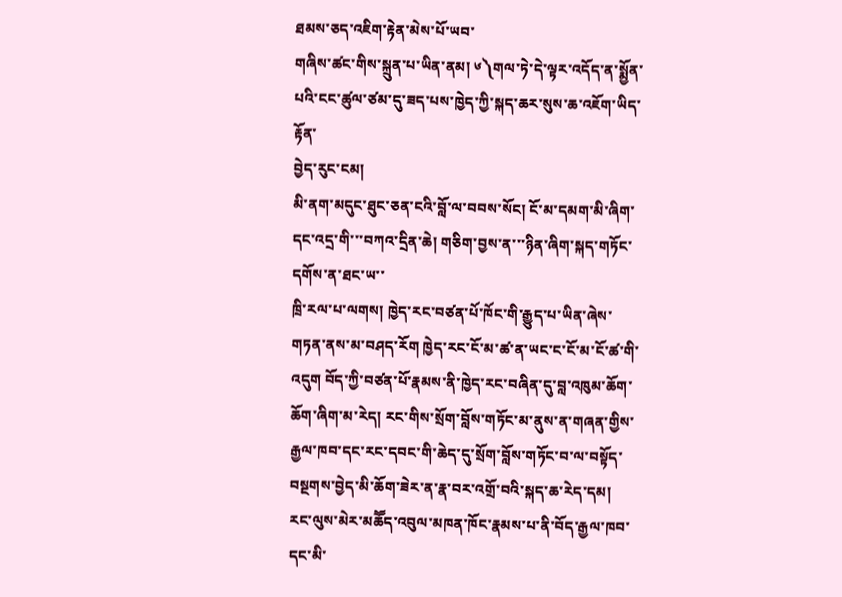ཐམས་ཅད་འཇིག་རྟེན་མེས་པོ་ཡབ་
གཞིས་ཚང་གིས་སྐྲུན་པ་ཡིན་ནམ། ༦༽གལ་ཏེ་དེ་ལྟར་འདོད་ན་སྨྱོན་པའི་ངང་ཚུལ་ཙམ་དུ་ཟད་པས་ཁྱེད་ཀྱི་སྐད་ཆར་སུས་ཆ་འཇོག་ཡིད་རྟོན་
བྱེད་རུང་ངམ།
མི་ནག་མདུང་ཐུང་ཅན་ངའི་བློ་ལ་བབས་སོང། ངོ་མ་དམག་མི་ཞིག་དང་འདྲ་གི་་་བཀའ་དྲིན་ཆེ། གཅིག་བྱས་ན་་་ཉིན་ཞིག་སྐད་གཏོང་དགོས་ན་ཐང་ཡ་་
ཁྲི་རལ་པ་ལགས། ཁྱེད་རང་བཙན་པོ་ཁོང་གི་རྒྱུད་པ་ཡིན་ཞེས་གཏན་ནས་མ་བཤད་རོག ཁྱེད་རང་ངོ་མ་ཚ་ན་ཡང་ང་ངོ་མ་ངོ་ཚ་གི་འདུག བོད་ཀྱི་བཙན་པོ་རྣམས་ནི་ཁྱེད་རང་བཞིན་དུ་བླ་འཁུམ་ཆོག་ཆོག་ཞིག་མ་རེད། རང་གིས་སྲོག་བློས་གཏོང་མ་ནུས་ན་གཞན་གྱིས་རྒྱལ་ཁབ་དང་རང་དབང་གི་ཆེད་དུ་སྲོག་བློས་གཏོང་བ་ལ་བསྟོད་བསྔགས་བྱེད་མི་ཆོག་ཟེར་ན་རྣ་བར་འགྲོ་བའི་སྐད་ཆ་རེད་དམ། རང་ལུས་མེར་མཆཽད་འབུལ་མཁན་ཁོང་རྣམས་པ་ནི་བོད་རྒྱལ་ཁབ་དང་མི་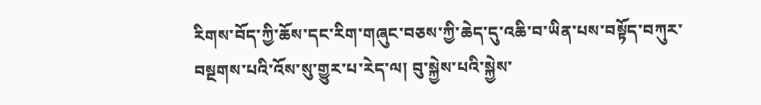རིགས་བོད་ཀྱི་ཆོས་དང་རིག་གཞུང་བཅས་ཀྱི་ཆེད་དུ་འཆི་བ་ཡིན་པས་བསྟོད་བཀུར་བསྔགས་པའི་འོས་སུ་གྱུར་པ་རེད་ལ། བུ་སྐྱེས་པའི་སྐྱེས་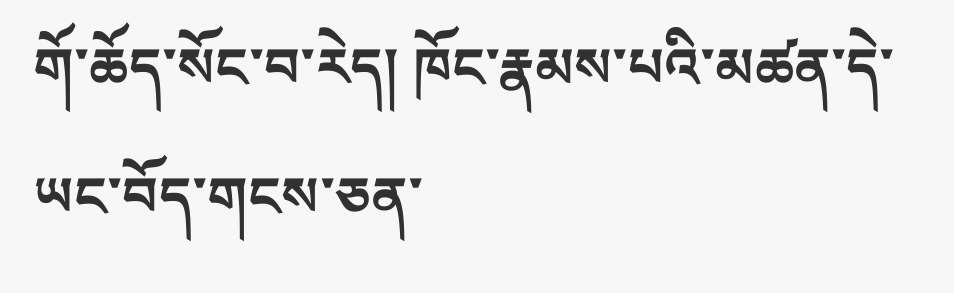གོ་ཆོད་སོང་བ་རེད། ཁོང་རྣམས་པའི་མཚན་དེ་ཡང་བོད་གངས་ཅན་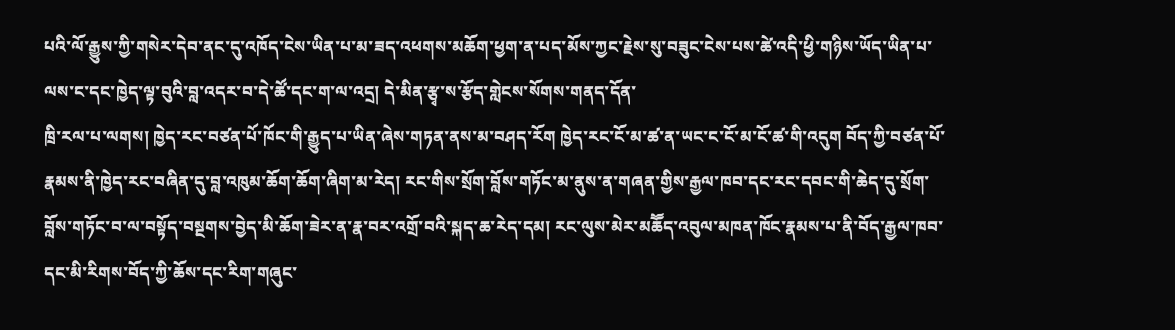པའི་ལོ་རྒྱུས་ཀྱི་གསེར་དེབ་ནང་དུ་འཁོད་ངེས་ཡིན་པ་མ་ཟད་འཕགས་མཆོག་ཕྱག་ན་པད་མོས་ཀྱང་རྗེས་སུ་བཟུང་ངེས་པས་ཚེ་འདི་ཕྱི་གཉིས་ཡོད་ཡིན་པ་ལས་ང་དང་ཁྱེད་ལྟ་བུའི་བླ་འདར་བ་དེ་ཚོ་དང་ག་ལ་འདྲ། དེ་མིན་རྩྭ་ས་རྩོད་གླེངས་སོགས་གནད་དོན་
ཁྲི་རལ་པ་ལགས། ཁྱེད་རང་བཙན་པོ་ཁོང་གི་རྒྱུད་པ་ཡིན་ཞེས་གཏན་ནས་མ་བཤད་རོག ཁྱེད་རང་ངོ་མ་ཚ་ན་ཡང་ང་ངོ་མ་ངོ་ཚ་གི་འདུག བོད་ཀྱི་བཙན་པོ་རྣམས་ནི་ཁྱེད་རང་བཞིན་དུ་བླ་འཁུམ་ཆོག་ཆོག་ཞིག་མ་རེད། རང་གིས་སྲོག་བློས་གཏོང་མ་ནུས་ན་གཞན་གྱིས་རྒྱལ་ཁབ་དང་རང་དབང་གི་ཆེད་དུ་སྲོག་བློས་གཏོང་བ་ལ་བསྟོད་བསྔགས་བྱེད་མི་ཆོག་ཟེར་ན་རྣ་བར་འགྲོ་བའི་སྐད་ཆ་རེད་དམ། རང་ལུས་མེར་མཆཽད་འབུལ་མཁན་ཁོང་རྣམས་པ་ནི་བོད་རྒྱལ་ཁབ་དང་མི་རིགས་བོད་ཀྱི་ཆོས་དང་རིག་གཞུང་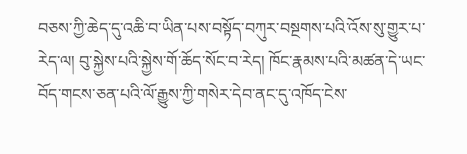བཅས་ཀྱི་ཆེད་དུ་འཆི་བ་ཡིན་པས་བསྟོད་བཀུར་བསྔགས་པའི་འོས་སུ་གྱུར་པ་རེད་ལ། བུ་སྐྱེས་པའི་སྐྱེས་གོ་ཆོད་སོང་བ་རེད། ཁོང་རྣམས་པའི་མཚན་དེ་ཡང་བོད་གངས་ཅན་པའི་ལོ་རྒྱུས་ཀྱི་གསེར་དེབ་ནང་དུ་འཁོད་ངེས་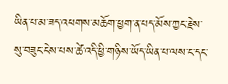ཡིན་པ་མ་ཟད་འཕགས་མཆོག་ཕྱག་ན་པད་མོས་ཀྱང་རྗེས་སུ་བཟུང་ངེས་པས་ཚེ་འདི་ཕྱི་གཉིས་ཡོད་ཡིན་པ་ལས་ང་དང་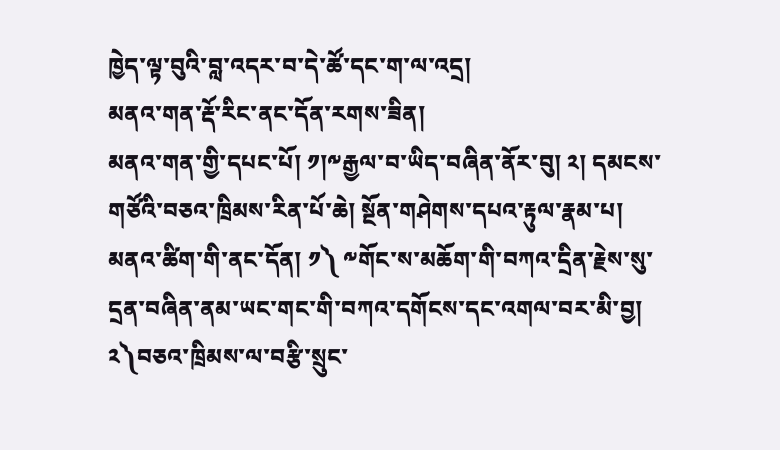ཁྱེད་ལྟ་བུའི་བླ་འདར་བ་དེ་ཚོ་དང་ག་ལ་འདྲ།
མནའ་གན་རྡོ་རིང་ནང་དོན་རགས་ཟིན།
མནའ་གན་གྱི་དཔང་པོ། ༡།༸རྒྱལ་བ་ཡིད་བཞིན་ནོར་བུ། ༢། དམངས་གཙོའི་བཅའ་ཁྲིམས་རིན་པོ་ཆེ། སྔོན་གཤེགས་དཔའ་རྟུལ་རྣམ་པ།
མནའ་ཚིག་གི་ནང་དོན། ༡༽ ༸གོང་ས་མཆོག་གི་བཀའ་དྲིན་རྗེས་སུ་དྲན་བཞིན་ནམ་ཡང་གང་གི་བཀའ་དགོངས་དང་འགལ་བར་མི་བྱ། ༢༽བཅའ་ཁྲིམས་ལ་བརྩི་སྲུང་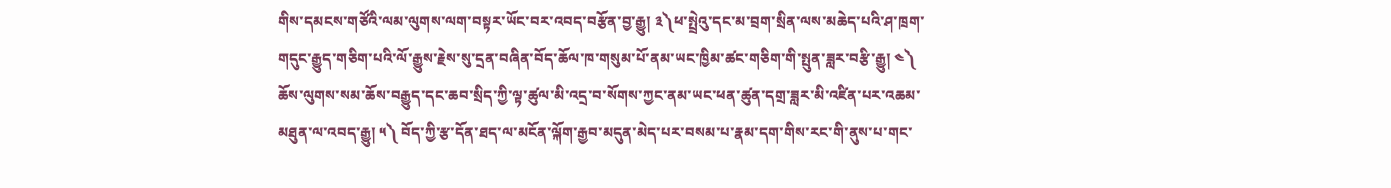གིས་དམངས་གཙོའི་ལམ་ལུགས་ལག་བསྟར་ཡོང་བར་འབད་བརྩོན་བྱ་རྒྱུ། ༣༽ཕ་སྤྲེའུ་དང་མ་བྲག་སྲིན་ལས་མཆེད་པའི་ཤ་ཁྲག་གདུང་རྒྱུད་གཅིག་པའི་ལོ་རྒྱུས་རྗེས་སུ་དྲན་བཞིན་བོད་ཆོལ་ཁ་གསུམ་པོ་ནམ་ཡང་ཁྱིམ་ཚང་གཅིག་གི་སྤུན་ཟླར་བརྩི་རྒྱུ། ༤༽ ཆོས་ལུགས་སམ་ཆོས་བརྒྱུད་དང་ཆབ་སྲིད་ཀྱི་ལྟ་ཚུལ་མི་འདྲ་བ་སོགས་ཀྱང་ནམ་ཡང་ཕན་ཚུན་དགྲ་ཟླར་མི་འཛིན་པར་འཆམ་མཐུན་ལ་འབད་རྒྱུ། ༥༽ བོད་ཀྱི་རྩ་དོན་ཐད་ལ་མངོན་ལྐོག་རྒྱབ་མདུན་མེད་པར་བསམ་པ་རྣམ་དག་གིས་རང་གི་ནུས་པ་གང་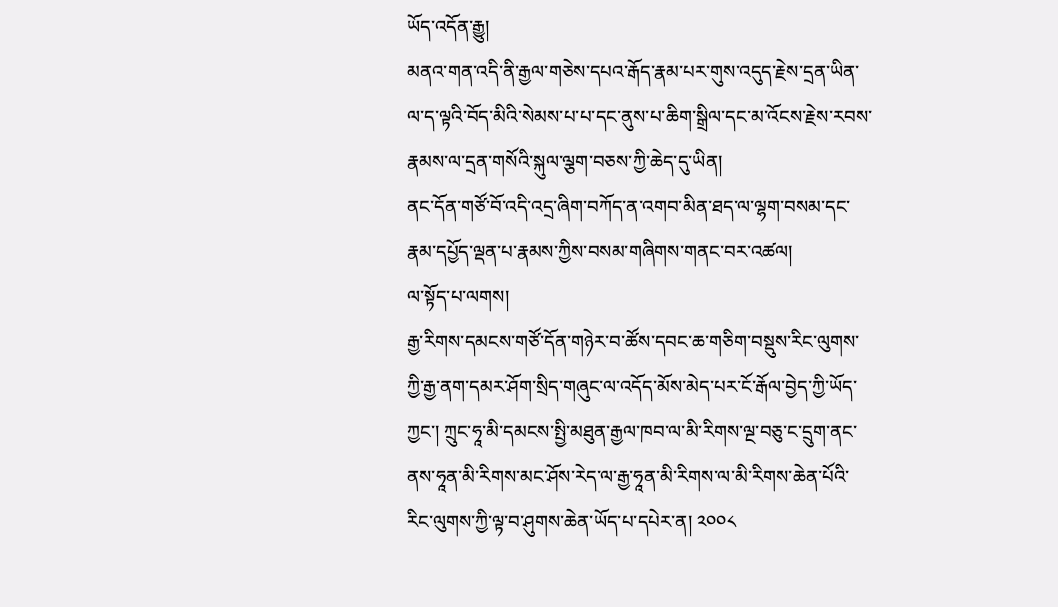ཡོད་འདོན་རྒྱུ།
མནའ་གན་འདི་ནི་རྒྱལ་གཅེས་དཔའ་རྒོད་རྣམ་པར་གུས་འདུད་རྗེས་དྲན་ཡིན་ལ་ད་ལྟའི་བོད་མིའི་སེམས་པ་པ་དང་ནུས་པ་ཆིག་སྒྲིལ་དང་མ་འོངས་རྗེས་རབས་རྣམས་ལ་དྲན་གསོའི་སྐུལ་ལྕག་བཅས་ཀྱི་ཆེད་དུ་ཡིན།
ནང་དོན་གཙོ་བོ་འདི་འདྲ་ཞིག་བཀོད་ན་འགབ་མིན་ཐད་ལ་ལྷག་བསམ་དང་རྣམ་དཔྱོད་ལྡན་པ་རྣམས་ཀྱིས་བསམ་གཞིགས་གནང་བར་འཚལ།
ལ་སྟོད་པ་ལགས།
རྒྱ་རིགས་དམངས་གཙོ་དོན་གཉེར་བ་ཚོས་དབང་ཆ་གཅིག་བསྡུས་རིང་ལུགས་ཀྱི་རྒྱ་ནག་དམར་ཤོག་སྲིད་གཞུང་ལ་འདོད་མོས་མེད་པར་ངོ་རྒོལ་བྱེད་ཀྱི་ཡོད་ཀྱང་། ཀྲུང་ཧཱ་མི་དམངས་སྤྱི་མཐུན་རྒྱལ་ཁབ་ལ་མི་རིགས་ལྔ་བཅུ་ང་དྲུག་ནང་ནས་ཧཱན་མི་རིགས་མང་ཤོས་རེད་ལ་རྒྱ་ཧཱན་མི་རིགས་ལ་མི་རིགས་ཆེན་པོའི་རིང་ལུགས་ཀྱི་ལྟ་བ་ཤུགས་ཆེན་ཡོད་པ་དཔེར་ན། ༢༠༠༨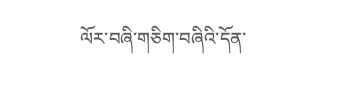ལོར་བཞི་གཅིག་བཞིའི་དོན་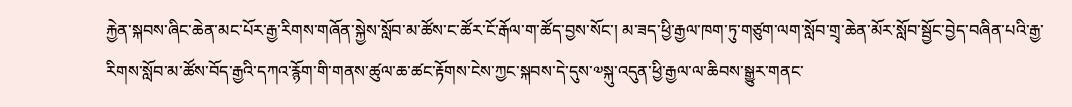རྐྱེན་སྐབས་ཞིང་ཆེན་མང་པོར་རྒྱ་རིགས་གཞོན་སྐྱེས་སློབ་མ་ཚོས་ང་ཚོར་ངོ་རྒོལ་ག་ཚོད་བྱས་སོང་། མ་ཟད་ཕྱི་རྒྱལ་ཁག་ཏུ་གཙུག་ལག་སློབ་གྲྭ་ཆེན་མོར་སློབ་སྦྱོང་བྱེད་བཞིན་པའི་རྒྱ་རིགས་སློབ་མ་ཚོས་བོད་རྒྱའི་དཀའ་རྙོག་གི་གནས་ཚུལ་ཆ་ཚང་རྟོགས་ངེས་ཀྱང་སྐབས་དེ་དུས་༧སྐུ་འདུན་ཕྱི་རྒྱལ་ལ་ཆིབས་སྒྱུར་གནང་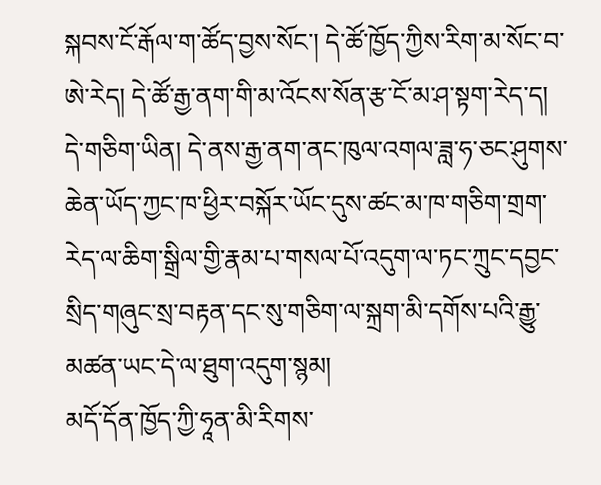སྐབས་ངོ་རྒོལ་ག་ཚོད་བྱས་སོང་། དེ་ཚོ་ཁྱོད་ཀྱིས་རིག་མ་སོང་བ་ཨེ་རེད། དེ་ཚོ་རྒྱ་ནག་གི་མ་འོངས་སོན་རྩ་ངོ་མ་ཤ་སྟག་རེད་ད། དེ་གཅིག་ཡིན། དེ་ནས་རྒྱ་ནག་ནང་ཁུལ་འགལ་ཟླ་ཧ་ཅང་ཤུགས་ཆེན་ཡོད་ཀྱང་ཁ་ཕྱིར་བསྐོར་ཡོང་དུས་ཚང་མ་ཁ་གཅིག་གྲག་རེད་ལ་ཆིག་སྒྲིལ་གྱི་རྣམ་པ་གསལ་པོ་འདུག་ལ་ཏང་ཀྲུང་དབྱང་སྲིད་གཞུང་སྲ་བརྟན་དང་སུ་གཅིག་ལ་སྐྲག་མི་དགོས་པའི་རྒྱུ་མཚན་ཡང་དེ་ལ་ཐུག་འདུག་སྙམ།
མདོ་དོན་ཁྱོད་ཀྱི་ཧཱན་མི་རིགས་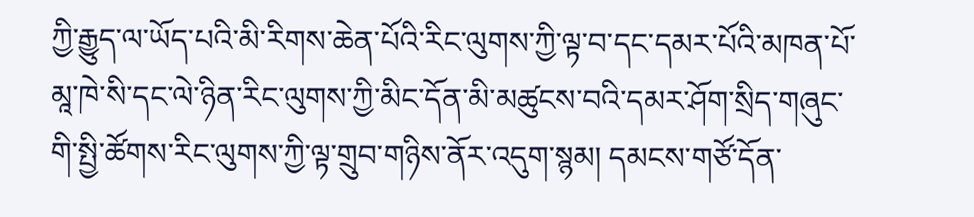ཀྱི་རྒྱུད་ལ་ཡོད་པའི་མི་རིགས་ཆེན་པོའི་རིང་ལུགས་ཀྱི་ལྟ་བ་དང་དམར་པོའི་མཁན་པོ་མཱ་ཁེ་སི་དང་ལེ་ཉིན་རིང་ལུགས་ཀྱི་མིང་དོན་མི་མཚུངས་བའི་དམར་ཤོག་སྲིད་གཞུང་གི་སྤྱི་ཚོགས་རིང་ལུགས་ཀྱི་ལྟ་གྲུབ་གཉིས་ནོར་འདུག་སྙམ། དམངས་གཙོ་དོན་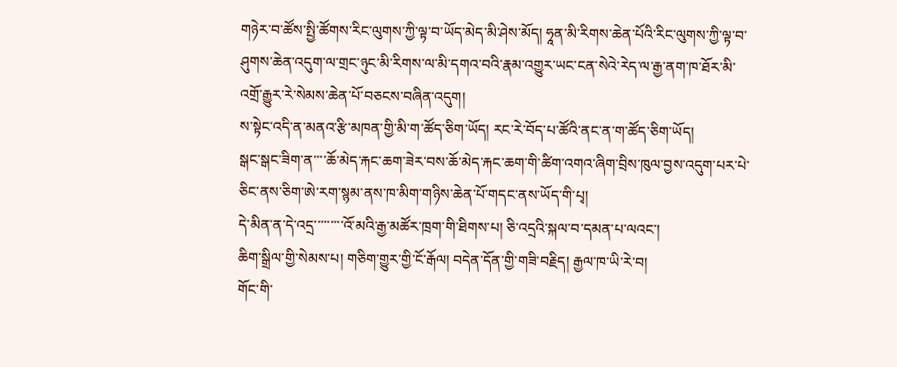གཉེར་བ་ཚོས་སྤྱི་ཚོགས་རིང་ལུགས་ཀྱི་ལྟ་བ་ཡོད་མེད་མི་ཤེས་མོད། ཧཱན་མི་རིགས་ཆེན་པོའི་རིང་ལུགས་ཀྱི་ལྟ་བ་ཤུགས་ཆེན་འདུག་ལ་གྲང་ཉུང་མི་རིགས་ལ་མི་དགའ་བའི་རྣམ་འགྱུར་ཡང་ངན་སེའེ་རེད་ལ་རྒྱ་ནག་ཁ་ཐོར་མི་འགྲོ་རྒྱུར་རེ་སེམས་ཆེན་པོ་བཅངས་བཞིན་འདུག།
ས་སྟེང་འདི་ན་མནའ་རྩི་མཁན་གྱི་མི་ག་ཚོད་ཅིག་ཡོད། རང་རེ་བོད་པ་ཚོའི་ནང་ན་ག་ཚོད་ཅིག་ཡོད།
སྒང་སྒང་ཟིག་ན་་་་ཆོ་མེད་རྐང་ཆག་ཟེར་བས་ཆོ་མེད་རྐང་ཆག་གི་ཚིག་འགའ་ཞིག་བྲིས་ཁུལ་བྱས་འདུག་པར་པེ་ཅིང་ནས་ཅིག་ཨེ་རག་སྙམ་ནས་ཁ་མིག་གཉིས་ཆེན་པོ་གདང་ནས་ཡོད་གི་པྭ།
དེ་མིན་ན་དེ་འདྲ་་་་་་་་་འོ་མའི་རྒྱ་མཚོར་ཁྲག་གི་ཐིགས་པ། ཅི་འདྲའི་སྐལ་བ་དམན་པ་ལའང་།
ཆིག་སྒྲིལ་གྱི་སེམས་པ། གཅིག་གྱུར་གྱི་ངོ་རྒོལ། བདེན་དོན་གྱི་གཟི་བརྗིད། རྒྱལ་ཁ་ཡི་རེ་བ།
གོང་གི་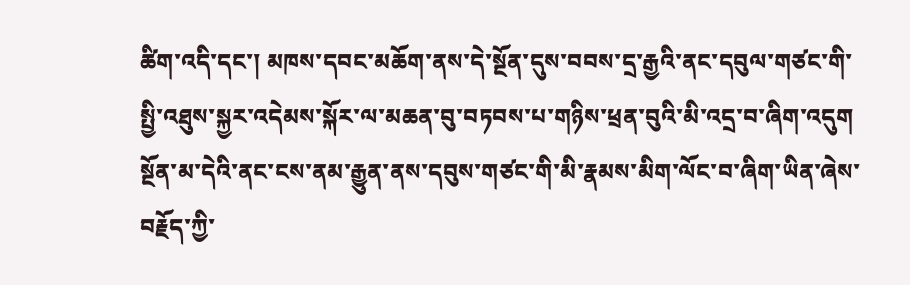ཚིག་འདི་དང་། མཁས་དབང་མཆོག་ནས་དེ་སྔོན་དུས་བབས་དྲ་རྒྱའི་ནང་དབུལ་གཙང་གི་སྤྱི་འཐུས་སྐྱར་འདེམས་སྐོར་ལ་མཆན་བུ་བཏབས་པ་གཉིས་ཕྲན་བུའི་མི་འདྲ་བ་ཞིག་འདུག སྔོན་མ་དེའི་ནང་ངས་ནམ་རྒྱུན་ནས་དབུས་གཙང་གི་མི་རྣམས་མིག་ལོང་བ་ཞིག་ཡིན་ཞེས་བརྗོད་ཀྱི་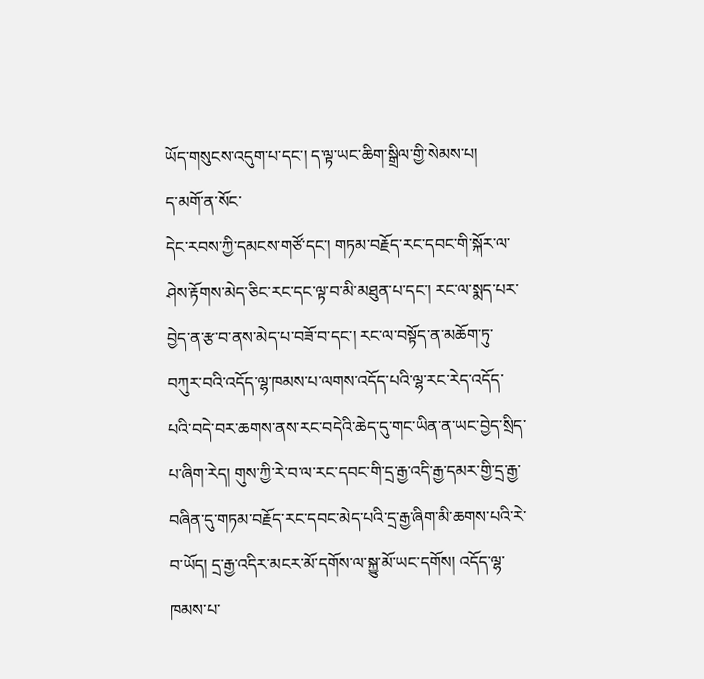ཡོད་གསུངས་འདུག་པ་དང་། ད་ལྟ་ཡང་ཆིག་སྒྲིལ་གྱི་སེམས་པ།
ད་མགོ་ན་སོང་
དེང་རབས་ཀྱི་དམངས་གཙོ་དང་། གཏམ་བརྗོད་རང་དབང་གི་སྐོར་ལ་ཤེས་རྟོགས་མེད་ཅིང་རང་དང་ལྟ་བ་མི་མཐུན་པ་དང་། རང་ལ་སྨད་པར་བྱེད་ན་རྩ་བ་ནས་མེད་པ་བཟོ་བ་དང་། རང་ལ་བསྟོད་ན་མཆོག་ཏུ་བཀུར་བའི་འདོད་ལྷ་ཁམས་པ་ལགས་འདོད་པའི་ལྷ་རང་རེད་འདོད་པའི་བདེ་བར་ཆགས་ནས་རང་བདེའི་ཆེད་དུ་གང་ཡིན་ན་ཡང་བྱེད་སྲིད་པ་ཞིག་རེད། གུས་ཀྱི་རེ་བ་ལ་རང་དབང་གི་དྲ་རྒྱ་འདི་རྒྱ་དམར་གྱི་དྲ་རྒྱ་བཞིན་དུ་གཏམ་བརྗོད་རང་དབང་མེད་པའི་དྲ་རྒྱ་ཞིག་མི་ཆགས་པའི་རེ་བ་ཡོད། དྲ་རྒྱ་འདིར་མངར་མོ་དགོས་ལ་སྐྱུ་མོ་ཡང་དགོས། འདོད་ལྷ་ཁམས་པ་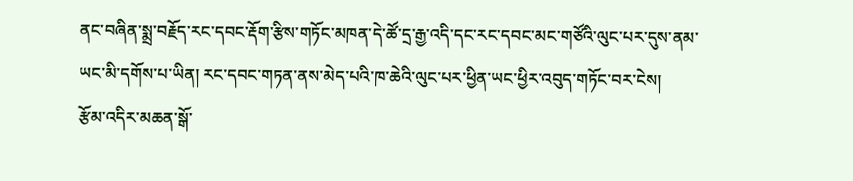ནང་བཞིན་སྨྲ་བརྗོད་རང་དབང་རྡོག་རྩིས་གཏོང་མཁན་དེ་ཚོ་དྲ་རྒྱ་འདི་དང་རང་དབང་མང་གཙོའི་ལུང་པར་དུས་ནམ་ཡང་མི་དགོས་པ་ཡིན། རང་དབང་གཏན་ནས་མེད་པའི་ཁ་ཆེའི་ལུང་པར་ཕྱིན་ཡང་ཕྱིར་འབུད་གཏོང་བར་ངེས།
རྩོམ་འདིར་མཆན་སྒོ་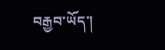བརྒྱབ་ཡོད་།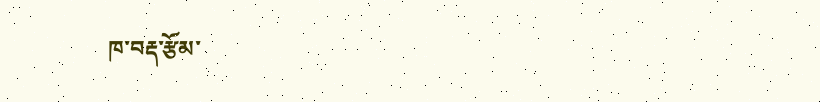ཁ་བརྡ་རྩོམ་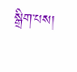སྒྲིག་པས།